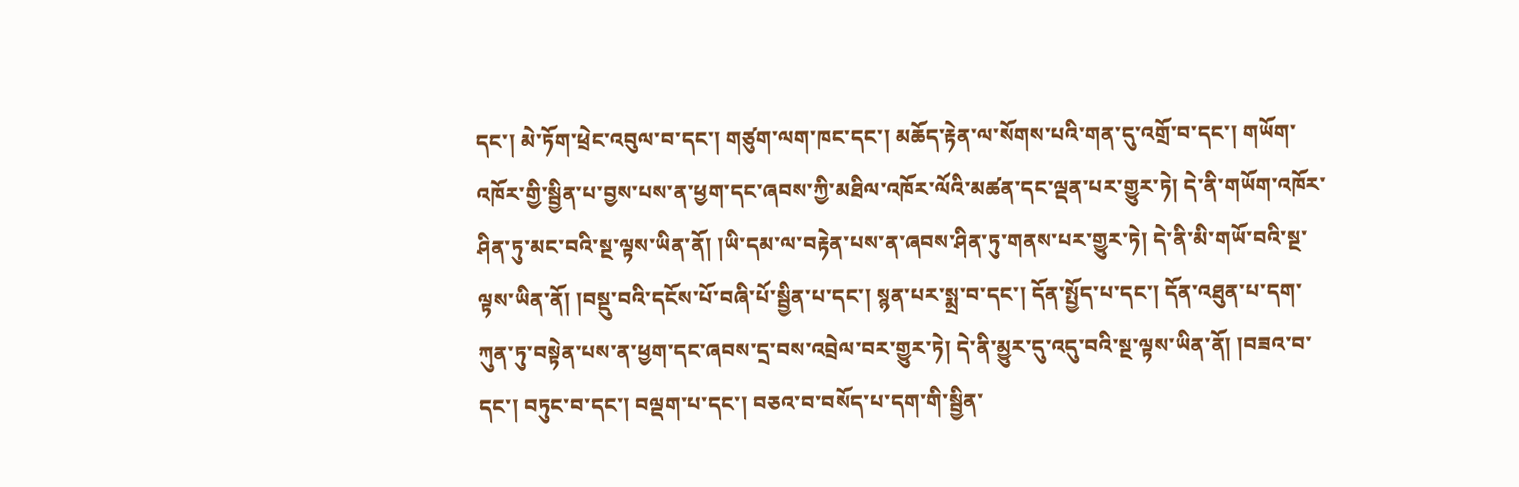དང་། མེ་ཏོག་ཕྲེང་འབུལ་བ་དང་། གཙུག་ལག་ཁང་དང་། མཆོད་རྟེན་ལ་སོགས་པའི་གན་དུ་འགྲོ་བ་དང་། གཡོག་འཁོར་གྱི་སྦྱིན་པ་བྱས་པས་ན་ཕྱག་དང་ཞབས་ཀྱི་མཐིལ་འཁོར་ལོའི་མཚན་དང་ལྡན་པར་གྱུར་ཏེ། དེ་ནི་གཡོག་འཁོར་ཤིན་ཏུ་མང་བའི་སྔ་ལྟས་ཡིན་ནོ། །ཡི་དམ་ལ་བརྟེན་པས་ན་ཞབས་ཤིན་ཏུ་གནས་པར་གྱུར་ཏེ། དེ་ནི་མི་གཡོ་བའི་སྔ་ལྟས་ཡིན་ནོ། །བསྡུ་བའི་དངོས་པོ་བཞི་པོ་སྦྱིན་པ་དང་། སྙན་པར་སྨྲ་བ་དང་། དོན་སྤྱོད་པ་དང་། དོན་འཐུན་པ་དག་ཀུན་ཏུ་བསྟེན་པས་ན་ཕྱག་དང་ཞབས་དྲ་བས་འབྲེལ་བར་གྱུར་ཏེ། དེ་ནི་མྱུར་དུ་འདུ་བའི་སྔ་ལྟས་ཡིན་ནོ། །བཟའ་བ་དང་། བཏུང་བ་དང་། བལྡག་པ་དང་། བཅའ་བ་བསོད་པ་དག་གི་སྦྱིན་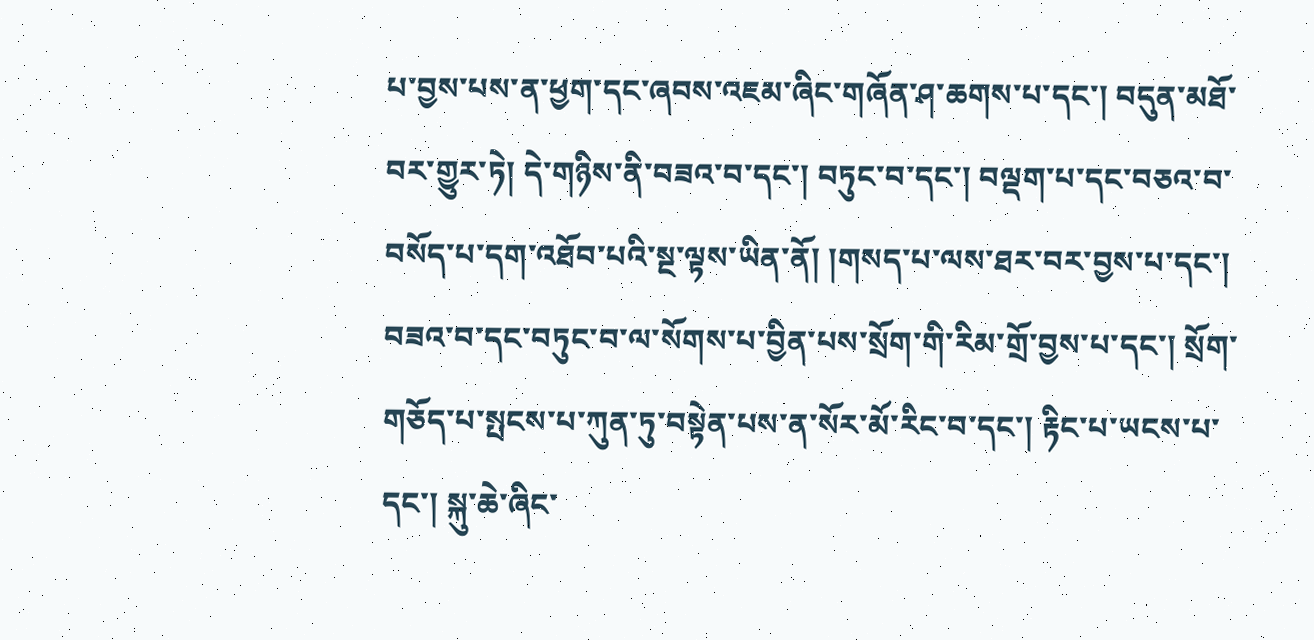པ་བྱས་པས་ན་ཕྱག་དང་ཞབས་འཇམ་ཞིང་གཞོན་ཤ་ཆགས་པ་དང་། བདུན་མཐོ་བར་གྱུར་ཏེ། དེ་གཉིས་ནི་བཟའ་བ་དང་། བཏུང་བ་དང་། བལྡག་པ་དང་བཅའ་བ་བསོད་པ་དག་འཐོབ་པའི་སྔ་ལྟས་ཡིན་ནོ། །གསད་པ་ལས་ཐར་བར་བྱས་པ་དང་། བཟའ་བ་དང་བཏུང་བ་ལ་སོགས་པ་བྱིན་པས་སྲོག་གི་རིམ་གྲོ་བྱས་པ་དང་། སྲོག་གཅོད་པ་སྤངས་པ་ཀུན་ཏུ་བསྟེན་པས་ན་སོར་མོ་རིང་བ་དང་། རྟིང་པ་ཡངས་པ་དང་། སྐུ་ཆེ་ཞིང་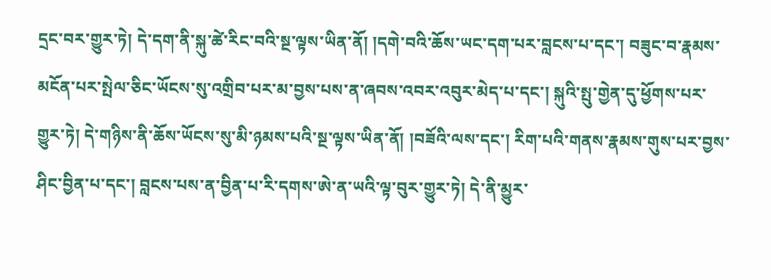དྲང་བར་གྱུར་ཏེ། དེ་དག་ནི་སྐུ་ཚེ་རིང་བའི་སྔ་ལྟས་ཡིན་ནོ། །དགེ་བའི་ཆོས་ཡང་དག་པར་བླངས་པ་དང་། བཟུང་བ་རྣམས་མངོན་པར་སྤེལ་ཅིང་ཡོངས་སུ་འགྲིབ་པར་མ་བྱས་པས་ན་ཞབས་འབར་འབུར་མེད་པ་དང་། སྐུའི་སྤུ་གྱེན་དུ་ཕྱོགས་པར་གྱུར་ཏེ། དེ་གཉིས་ནི་ཆོས་ཡོངས་སུ་མི་ཉམས་པའི་སྔ་ལྟས་ཡིན་ནོ། །བཟོའི་ལས་དང་། རིག་པའི་གནས་རྣམས་གུས་པར་བྱས་ཤིང་བྱིན་པ་དང་། བླངས་པས་ན་བྱིན་པ་རི་དགས་ཨེ་ན་ཡའི་ལྟ་བུར་གྱུར་ཏེ། དེ་ནི་མྱུར་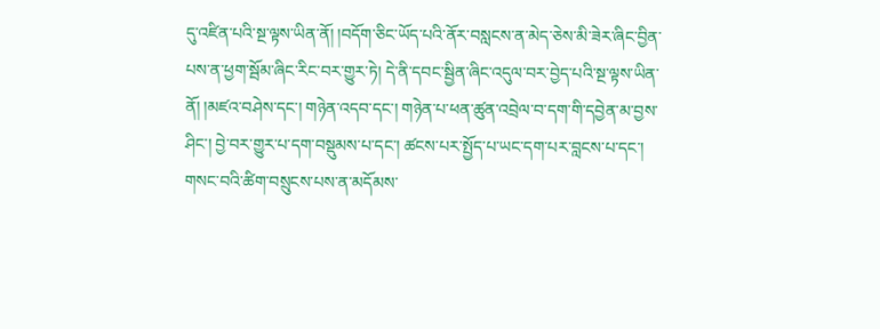དུ་འཛིན་པའི་སྔ་ལྟས་ཡིན་ནོ། །བདོག་ཅིང་ཡོད་པའི་ནོར་བསླངས་ན་མེད་ཅེས་མི་ཟེར་ཞིང་བྱིན་པས་ན་ཕྱག་སྦོམ་ཞིང་རིང་བར་གྱུར་ཏེ། དེ་ནི་དབང་སྦྱིན་ཞིང་འདུལ་བར་བྱེད་པའི་སྔ་ལྟས་ཡིན་ནོ། །མཛའ་བཤེས་དང་། གཉེན་འདབ་དང་། གཉེན་པ་ཕན་ཚུན་འབྲེལ་བ་དག་གི་དབྱེན་མ་བྱས་ཤིང་། བྱེ་བར་གྱུར་པ་དག་བསྡུམས་པ་དང་། ཚངས་པར་སྤྱོད་པ་ཡང་དག་པར་བླངས་པ་དང་། གསང་བའི་ཚིག་བསྲུངས་པས་ན་མདོམས་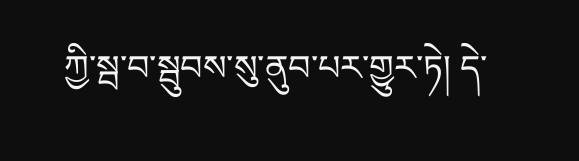ཀྱི་སྦ་བ་སྦུབས་སུ་ནུབ་པར་གྱུར་ཏེ། དེ་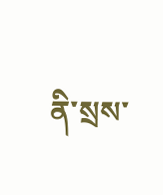ནི་སྲས་